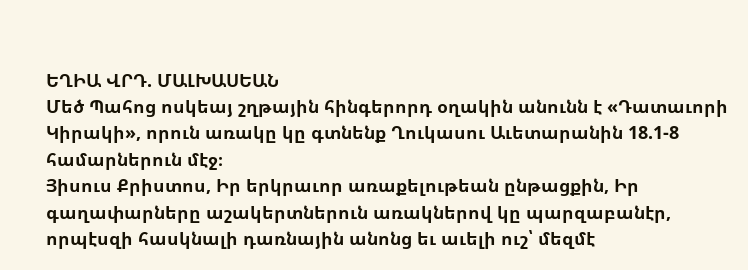ԵՂԻԱ ՎՐԴ. ՄԱԼԽԱՍԵԱՆ
Մեծ Պահոց ոսկեայ շղթային հինգերորդ օղակին անունն է «Դատաւորի Կիրակի», որուն առակը կը գտնենք Ղուկասու Աւետարանին 18.1-8 համարներուն մէջ։
Յիսուս Քրիստոս, Իր երկրաւոր առաքելութեան ընթացքին, Իր գաղափարները աշակերտներուն առակներով կը պարզաբանէր, որպէսզի հասկնալի դառնային անոնց եւ աւելի ուշ՝ մեզմէ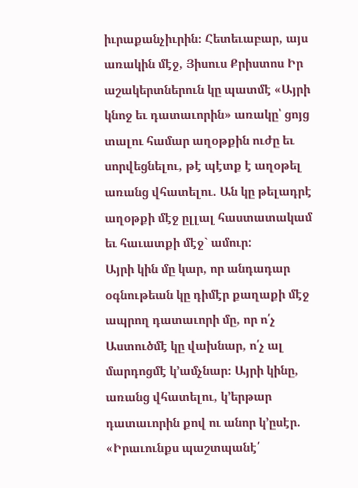իւրաքանչիւրին։ Հետեւաբար, այս առակին մէջ, Յիսուս Քրիստոս Իր աշակերտներուն կը պատմէ «Այրի կնոջ եւ դատաւորին» առակը՝ ցոյց տալու համար աղօթքին ուժը եւ սորվեցնելու, թէ պէտք է աղօթել առանց վհատելու. Ան կը թելադրէ աղօթքի մէջ ըլլալ հաստատակամ եւ հաւատքի մէջ` ամուր:
Այրի կին մը կար, որ անդադար օգնութեան կը դիմէր քաղաքի մէջ ապրող դատաւորի մը, որ ո՛չ Աստուծմէ կը վախնար, ո՛չ ալ մարդոցմէ կ՚ամչնար։ Այրի կինը, առանց վհատելու, կ՚երթար դատաւորին քով ու անոր կ՚ըսէր. «Իրաւունքս պաշտպանէ՛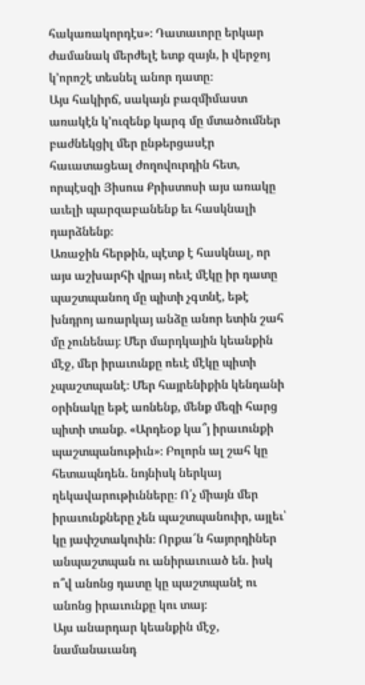հակառակորդէս»։ Դատաւորը երկար ժամանակ մերժելէ ետք զայն, ի վերջոյ կ՚որոշէ տեսնել անոր դատը։
Այս հակիրճ, սակայն բազմիմաստ առակէն կ՚ուզենք կարգ մը մտածումներ բաժնեկցիլ մեր ընթերցասէր հաւատացեալ ժողովուրդին հետ, որպէսզի Յիսուս Քրիստոսի այս առակը աւելի պարզաբանենք եւ հասկնալի դարձնենք։
Առաջին հերթին, պէտք է հասկնալ, որ այս աշխարհի վրայ ոեւէ մէկը իր դատը պաշտպանող մը պիտի չգտնէ, եթէ խնդրոյ առարկայ անձը անոր ետին շահ մը չունենայ։ Մեր մարդկային կեանքին մէջ, մեր իրաւունքը ոեւէ մէկը պիտի չպաշտպանէ։ Մեր հայրենիքին կենդանի օրինակը եթէ առնենք, մենք մեզի հարց պիտի տանք. «Արդեօք կա՞յ իրաւունքի պաշտպանութիւն»։ Բոլորն ալ շահ կը հետապնդեն. նոյնիսկ ներկայ ղեկավարութիւնները։ Ո՛չ միայն մեր իրաւունքները չեն պաշտպանուիր, այլեւ՝ կը յափշտակուին։ Որքա՜ն հայորդիներ անպաշտպան ու անիրաւուած են. իսկ ո՞վ անոնց դատը կը պաշտպանէ ու անոնց իրաւունքը կու տայ։
Այս անարդար կեանքին մէջ, նամանաւանդ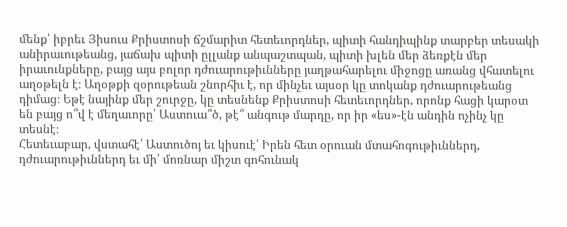մենք՝ իբրեւ Յիսուս Քրիստոսի ճշմարիտ հետեւորդներ, պիտի հանդիպինք տարբեր տեսակի անիրաւութեանց, յաճախ պիտի ըլլանք անպաշտպան, պիտի խլեն մեր ձեռքէն մեր իրաւունքները, բայց այս բոլոր դժուարութիւնները յաղթահարելու միջոցը առանց վհատելու աղօթելն է։ Աղօթքի զօրութեան շնորհիւ է, որ մինչեւ այսօր կը տոկանք դժուարութեանց դիմաց։ Եթէ նայինք մեր շուրջը, կը տեսնենք Քրիստոսի հետեւորդներ, որոնք հացի կարօտ են բայց ո՞վ է մեղաւորը՝ Աստուա՞ծ, թէ՞ անգութ մարդը, որ իր «ես»-էն անդին ոչինչ կը տեսնէ։
Հետեւաբար, վստահէ՛ Աստուծոյ եւ կիսուէ՛ Իրեն հետ օրուան մտահոգութիւններդ, դժուարութիւններդ եւ մի՛ մոռնար միշտ գոհունակ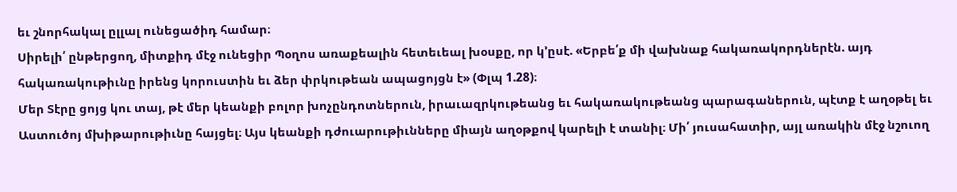եւ շնորհակալ ըլլալ ունեցածիդ համար։
Սիրելի՛ ընթերցող, միտքիդ մէջ ունեցիր Պօղոս առաքեալին հետեւեալ խօսքը, որ կ՚ըսէ. «Երբե՛ք մի վախնաք հակառակորդներէն. այդ հակառակութիւնը իրենց կորուստին եւ ձեր փրկութեան ապացոյցն է» (Փլպ 1.28)։
Մեր Տէրը ցոյց կու տայ, թէ մեր կեանքի բոլոր խոչընդոտներուն, իրաւազրկութեանց եւ հակառակութեանց պարագաներուն, պէտք է աղօթել եւ Աստուծոյ մխիթարութիւնը հայցել։ Այս կեանքի դժուարութիւնները միայն աղօթքով կարելի է տանիլ։ Մի՛ յուսահատիր, այլ առակին մէջ նշուող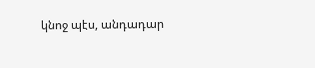կնոջ պէս, անդադար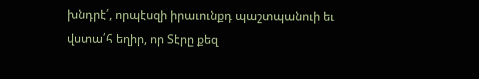խնդրէ՛, որպէսզի իրաւունքդ պաշտպանուի եւ վստա՛հ եղիր, որ Տէրը քեզ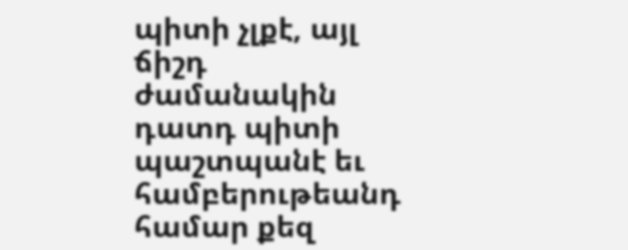պիտի չլքէ, այլ ճիշդ ժամանակին դատդ պիտի պաշտպանէ եւ համբերութեանդ համար քեզ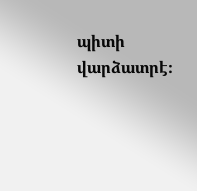պիտի վարձատրէ։